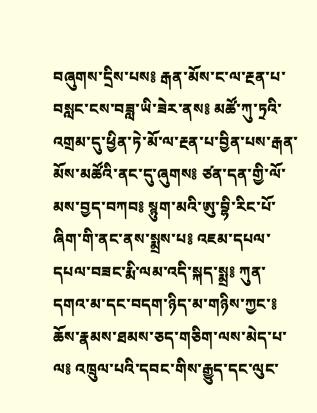བཞུགས་དྲིས་པས༔ རྒན་མོས་ང་ལ་རྔན་པ་བསླང་ངས་བཟླ་ཡི་ཟེར་ནས༔ མཚོ་ཀུ་ཏྲའི་འགྲམ་དུ་ཕྱིན་ཏེ་མོ་ལ་རྔན་པ་བྱིན་པས་རྒན་མོས་མཚོའི་ནང་དུ་ཞུགས༔ ཙན་དན་གྱི་ལོ་མས་བྱད་བཀབ༔ སྙུག་མའི་ཨུ་བྷི་རིང་པོ་ཞིག་གི་ནང་ནས་སྨྲས་པ༔ འཇམ་དཔལ་དཔལ་བཟང་རྨི་ལམ་འདི་སྐད་སྨྲ༔ ཀུན་དགའ་མ་དང་བདག་ཉིད་མ་གཉིས་ཀྱང་༔ ཆོས་རྣམས་ཐམས་ཅད་གཅིག་ལས་མེད་པ་ལ༔ འཁྲུལ་པའི་དབང་གིས་རྒྱུད་དང་ལུང་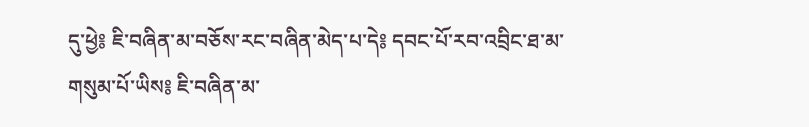དུ་ཕྱེ༔ ཇི་བཞིན་མ་བཅོས་རང་བཞིན་མེད་པ་དེ༔ དབང་པོ་རབ་འབྲིང་ཐ་མ་གསུམ་པོ་ཡིས༔ ཇི་བཞིན་མ་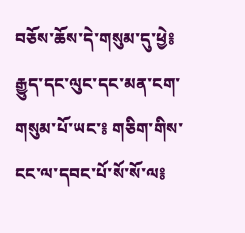བཅོས་ཆོས་དེ་གསུམ་དུ་ཕྱེ༔ རྒྱུད་དང་ལུང་དང་མན་ངག་གསུམ་པོ་ཡང་༔ གཅིག་གིས་ངང་ལ་དབང་པོ་སོ་སོ་ལ༔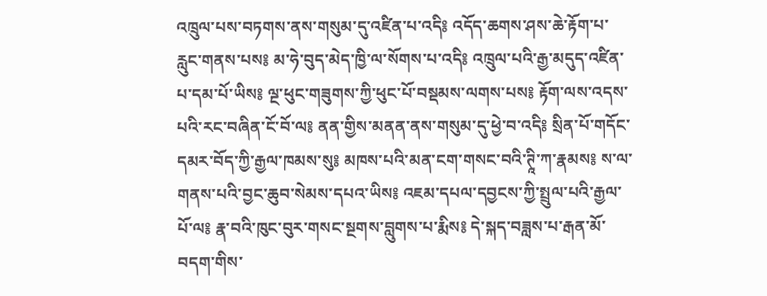འཁྲུལ་པས་བཏགས་ནས་གསུམ་དུ་འཛིན་པ་འདི༔ འདོད་ཆགས་ཤས་ཆེ་རྟོག་པ་རླུང་གནས་པས༔ མ་ཧེ་བུད་མེད་ཁྱི་ལ་སོགས་པ་འདི༔ འཁྲུལ་པའི་རྒྱ་མདུད་འཛིན་པ་དམ་པོ་ཡིས༔ ལྔ་ཕུང་གཟུགས་ཀྱི་ཕུང་པོ་བསྡམས་ལགས་པས༔ རྟོག་ལས་འདས་པའི་རང་བཞིན་ངོ་བོ་ལ༔ ནན་གྱིས་མནན་ནས་གསུམ་དུ་ཕྱེ་བ་འདི༔ སྲིན་པོ་གདོང་དམར་བོད་ཀྱི་རྒྱལ་ཁམས་སུ༔ མཁས་པའི་མན་ངག་གསང་བའི་ཊཱི་ཀ་རྣམས༔ ས་ལ་གནས་པའི་བྱང་ཆུབ་སེམས་དཔའ་ཡིས༔ འཇམ་དཔལ་དབྱངས་ཀྱི་སྤྲུལ་པའི་རྒྱལ་པོ་ལ༔ རྣ་བའི་ཁུང་བུར་གསང་སྔགས་བླུགས་པ་རྨིས༔ དེ་སྐད་བཟླས་པ་རྒན་མོ་བདག་གིས་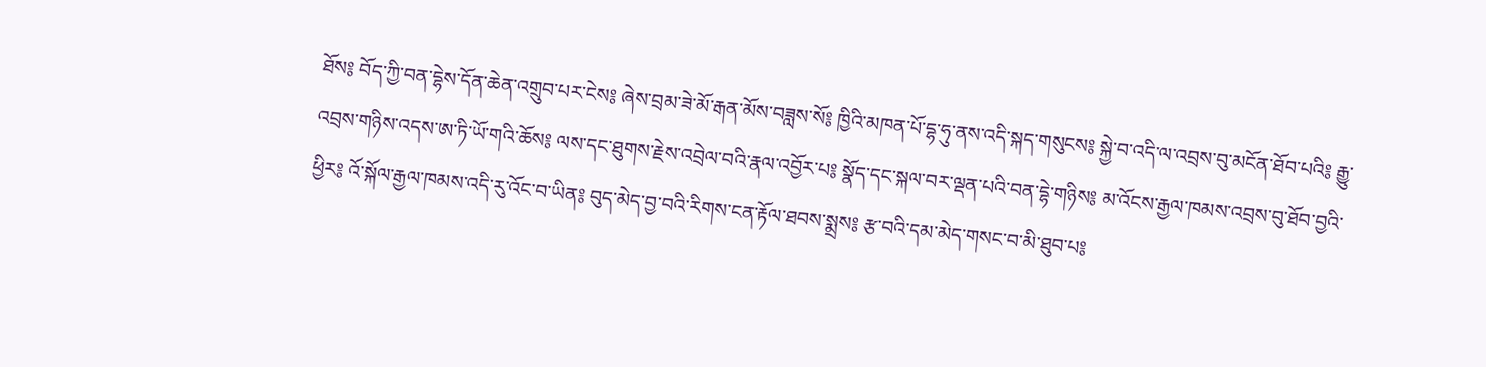ཐོས༔ བོད་ཀྱི་བན་དྷེས་དོན་ཆེན་འགྲུབ་པར་ངེས༔ ཞེས་བྲམ་ཟེ་མོ་རྒན་མོས་བཟླས་སོ༔ ཁྱིའི་མཁན་པོ་དྷ་ཧུ་ནས་འདི་སྐད་གསུངས༔ སྐྱེ་བ་འདི་ལ་འབྲས་བུ་མངོན་ཐོབ་པའི༔ རྒྱུ་འབྲས་གཉིས་འདས་ཨ་ཏི་ཡོ་གའི་ཆོས༔ ལས་དང་ཐུགས་རྗེས་འབྲེལ་བའི་རྣལ་འབྱོར་པ༔ སྣོད་དང་སྐལ་བར་ལྡན་པའི་བན་དྷེ་གཉིས༔ མ་འོངས་རྒྱལ་ཁམས་འབྲས་བུ་ཐོབ་བྱའི་ཕྱིར༔ འོ་སྐོལ་རྒྱལ་ཁམས་འདི་རུ་འོང་བ་ཡིན༔ བུད་མེད་བྱ་བའི་རིགས་ངན་རྟོལ་ཐབས་སྨྲས༔ རྩ་བའི་དམ་མེད་གསང་བ་མི་ཐུབ་པ༔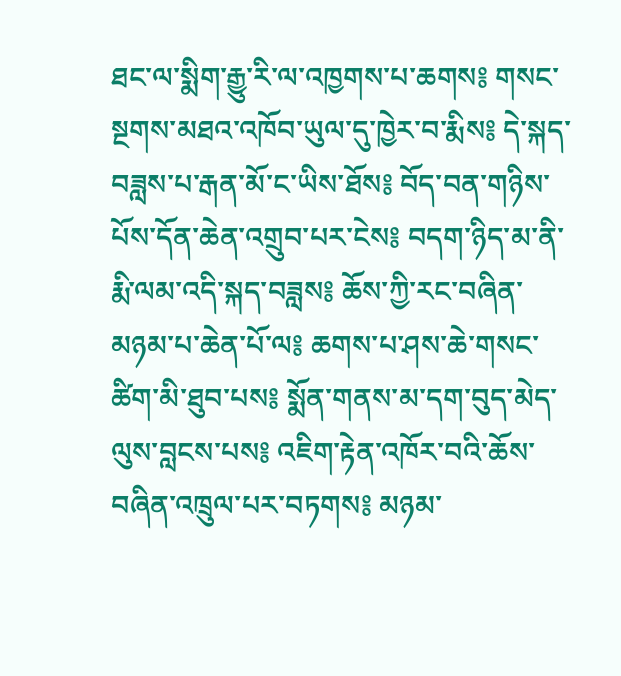ཐང་ལ་སྨིག་རྒྱུ་རི་ལ་འཁྱགས་པ་ཆགས༔ གསང་སྔགས་མཐའ་འཁོབ་ཡུལ་དུ་ཁྱེར་བ་རྨིས༔ དེ་སྐད་བཟླས་པ་རྒན་མོ་ང་ཡིས་ཐོས༔ བོད་བན་གཉིས་པོས་དོན་ཆེན་འགྲུབ་པར་ངེས༔ བདག་ཉིད་མ་ནི་རྨི་ལམ་འདི་སྐད་བཟླས༔ ཆོས་ཀྱི་རང་བཞིན་མཉམ་པ་ཆེན་པོ་ལ༔ ཆགས་པ་ཤས་ཆེ་གསང་ཚིག་མི་ཐུབ་པས༔ སྨོན་གནས་མ་དག་བུད་མེད་ལུས་བླངས་པས༔ འཇིག་རྟེན་འཁོར་བའི་ཆོས་བཞིན་འཁྲུལ་པར་བཏགས༔ མཉམ་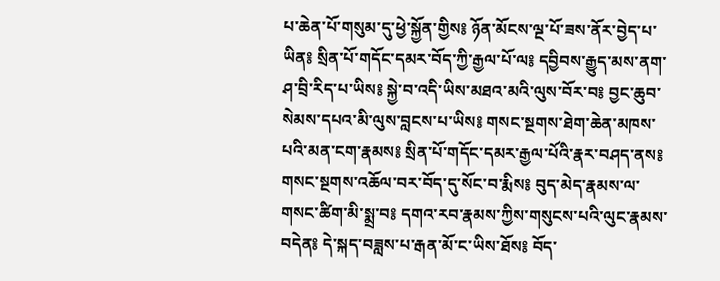པ་ཆེན་པོ་གསུམ་དུ་ཕྱེ་སྐྱོན་གྱིས༔ ཉོན་མོངས་ལྔ་པོ་ཟས་ནོར་བྱེད་པ་ཡིན༔ སྲིན་པོ་གདོང་དམར་བོད་ཀྱི་རྒྱལ་པོ་ལ༔ དབྱིབས་རྒྱུད་མས་ནག་ཤ་བྲི་རིད་པ་ཡིས༔ སྐྱེ་བ་འདི་ཡིས་མཐའ་མའི་ལུས་བོར་བ༔ བྱང་ཆུབ་སེམས་དཔའ་མི་ལུས་བླངས་པ་ཡིས༔ གསང་སྔགས་ཐེག་ཆེན་མཁས་པའི་མན་ངག་རྣམས༔ སྲིན་པོ་གདོང་དམར་རྒྱལ་པོའི་རྣར་བཤད་ནས༔ གསང་སྔགས་འཆོལ་བར་བོད་དུ་སོང་བ་རྨིས༔ བུད་མེད་རྣམས་ལ་གསང་ཚིག་མི་སྨྲ་བ༔ དགའ་རབ་རྣམས་ཀྱིས་གསུངས་པའི་ལུང་རྣམས་བདེན༔ དེ་སྐད་བཟླས་པ་རྒན་མོ་ང་ཡིས་ཐོས༔ བོད་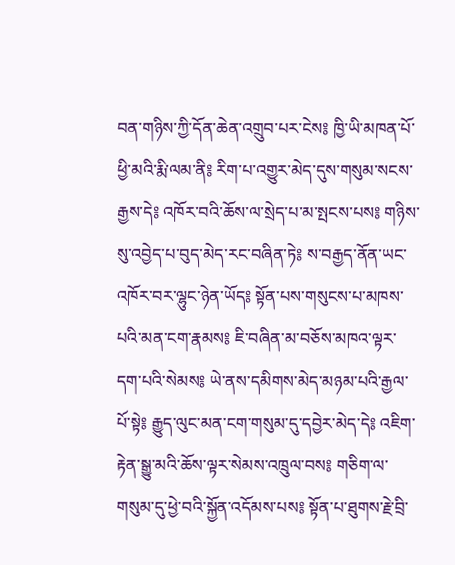བན་གཉིས་ཀྱི་དོན་ཆེན་འགྲུབ་པར་ངེས༔ ཁྱི་ཡི་མཁན་པོ་ཕྱི་མའི་རྨི་ལམ་ནི༔ རིག་པ་འགྱུར་མེད་དུས་གསུམ་སངས་རྒྱས་དེ༔ འཁོར་བའི་ཆོས་ལ་སྲེད་པ་མ་སྤངས་པས༔ གཉིས་སུ་འབྱེད་པ་བུད་མེད་རང་བཞིན་ཏེ༔ ས་བརྒྱད་ནོན་ཡང་འཁོར་བར་ལྷུང་ཉེན་ཡོད༔ སྟོན་པས་གསུངས་པ་མཁས་པའི་མན་ངག་རྣམས༔ ཇི་བཞིན་མ་བཅོས་མཁའ་ལྟར་དག་པའི་སེམས༔ ཡེ་ནས་དམིགས་མེད་མཉམ་པའི་རྒྱལ་པོ་སྟེ༔ རྒྱུད་ལུང་མན་ངག་གསུམ་དུ་དབྱེར་མེད་དེ༔ འཇིག་རྟེན་སྒྱུ་མའི་ཆོས་ལྟར་སེམས་འཁྲུལ་བས༔ གཅིག་ལ་གསུམ་དུ་ཕྱེ་བའི་སྐྱོན་འདོམས་པས༔ སྟོན་པ་ཐུགས་རྗེ་བྲི་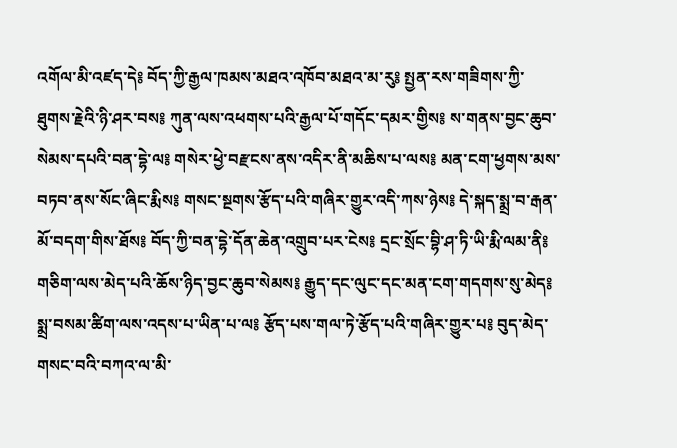འགོལ་མི་འཛད་དེ༔ བོད་ཀྱི་རྒྱལ་ཁམས་མཐའ་འཁོབ་མཐའ་མ་རུ༔ སྤྱན་རས་གཟིགས་ཀྱི་ཐུགས་རྗེའི་ཉི་ཤར་བས༔ ཀུན་ལས་འཕགས་པའི་རྒྱལ་པོ་གདོང་དམར་གྱིས༔ ས་གནས་བྱང་ཆུབ་སེམས་དཔའི་བན་དྷེ་ལ༔ གསེར་ཕྱེ་བརྫངས་ནས་འདིར་ནི་མཆིས་པ་ལས༔ མན་ངག་ཕྱགས་མས་བཏབ་ནས་སོང་ཞིང་རྨིས༔ གསང་སྔགས་རྩོད་པའི་གཞིར་གྱུར་འདི་ཀས་ཉེས༔ དེ་སྐད་སྨྲ་བ་རྒན་མོ་བདག་གིས་ཐོས༔ བོད་ཀྱི་བན་དྷེ་དོན་ཆེན་འགྲུབ་པར་ངེས༔ དྲང་སྲོང་བྷི་ཤ་ཏི་ཡི་རྨི་ལམ་ནི༔ གཅིག་ལས་མེད་པའི་ཆོས་ཉིད་བྱང་ཆུབ་སེམས༔ རྒྱུད་དང་ལུང་དང་མན་ངག་གདགས་སུ་མེད༔ སྨྲ་བསམ་ཚིག་ལས་འདས་པ་ཡིན་པ་ལ༔ རྩོད་པས་གལ་ཏེ་རྩོད་པའི་གཞིར་གྱུར་པ༔ བུད་མེད་གསང་བའི་བཀའ་ལ་མི་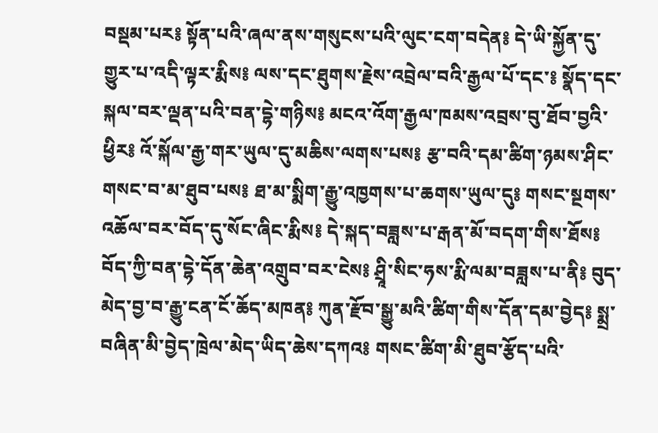བསྡམ་པར༔ སྟོན་པའི་ཞལ་ནས་གསུངས་པའི་ལུང་ངག་བདེན༔ དེ་ཡི་སྐྱོན་དུ་གྱུར་པ་འདི་ལྟར་རྨིས༔ ལས་དང་ཐུགས་རྗེས་འབྲེལ་བའི་རྒྱལ་པོ་དང་༔ སྣོད་དང་སྐལ་བར་ལྡན་པའི་བན་དྷེ་གཉིས༔ མངའ་འོག་རྒྱལ་ཁམས་འབྲས་བུ་ཐོབ་བྱའི་ཕྱིར༔ འོ་སྐོལ་རྒྱ་གར་ཡུལ་དུ་མཆིས་ལགས་པས༔ རྩ་བའི་དམ་ཚིག་ཉམས་ཤིང་གསང་བ་མ་ཐུབ་པས༔ ཐ་མ་སྨིག་རྒྱུ་འཁྱགས་པ་ཆགས་ཡུལ་དུ༔ གསང་སྔགས་འཆོལ་བར་བོད་དུ་སོང་ཞིང་རྨིས༔ དེ་སྐད་བཟླས་པ་རྒན་མོ་བདག་གིས་ཐོས༔ བོད་ཀྱི་བན་དྷེ་དོན་ཆེན་འགྲུབ་བར་ངེས༔ ཤྲཱི་སིང་ཧས་རྨི་ལམ་བཟླས་པ་ནི༔ བུད་མེད་བྱ་བ་རྒྱུ་ངན་ངོ་ཆོད་མཁན༔ ཀུན་རྫོབ་སྒྱུ་མའི་ཚིག་གིས་དོན་དམ་བྱེད༔ སྨྲ་བཞིན་མི་བྱེད་ཁྲེལ་མེད་ཡིད་ཆེས་དཀའ༔ གསང་ཚིག་མི་ཐུབ་རྩོད་པའི་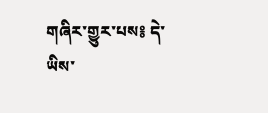གཞིར་གྱུར་པས༔ དེ་ཡིས་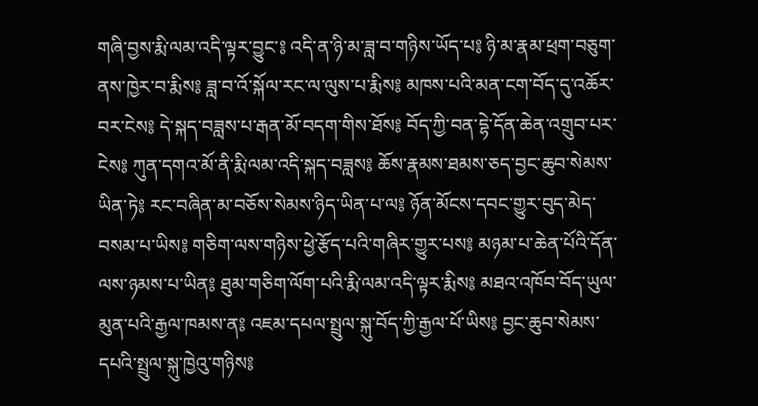གཞི་བྱས་རྨི་ལམ་འདི་ལྟར་བྱུང་༔ འདི་ན་ཉི་མ་ཟླ་བ་གཉིས་ཡོད་པ༔ ཉི་མ་རྣམ་ཕྲག་བཅུག་ནས་ཁྱེར་བ་རྨིས༔ ཟླ་བ་འོ་སྐོལ་རང་ལ་ལུས་པ་རྨིས༔ མཁས་པའི་མན་ངག་བོད་དུ་འཆོར་བར་ངེས༔ དེ་སྐད་བཟླས་པ་རྒན་མོ་བདག་གིས་ཐོས༔ བོད་ཀྱི་བན་དྷེ་དོན་ཆེན་འགྲུབ་པར་ངེས༔ ཀུན་དགའ་མོ་ནི་རྨི་ལམ་འདི་སྐད་བཟླས༔ ཆོས་རྣམས་ཐམས་ཅད་བྱང་ཆུབ་སེམས་ཡིན་ཏེ༔ རང་བཞིན་མ་བཅོས་སེམས་ཉིད་ཡིན་པ་ལ༔ ཉོན་མོངས་དབང་གྱུར་བུད་མེད་བསམ་པ་ཡིས༔ གཅིག་ལས་གཉིས་ཕྱེ་རྩོད་པའི་གཞིར་གྱུར་པས༔ མཉམ་པ་ཆེན་པོའི་དོན་ལས་ཉམས་པ་ཡིན༔ ཐུམ་གཅིག་ལོག་པའི་རྨི་ལམ་འདི་ལྟར་རྨིས༔ མཐའ་འཁོབ་བོད་ཡུལ་མུན་པའི་རྒྱལ་ཁམས་ན༔ འཇམ་དཔལ་སྤྲུལ་སྐུ་བོད་ཀྱི་རྒྱལ་པོ་ཡིས༔ བྱང་ཆུབ་སེམས་དཔའི་སྤྲུལ་སྐུ་ཁྱེའུ་གཉིས༔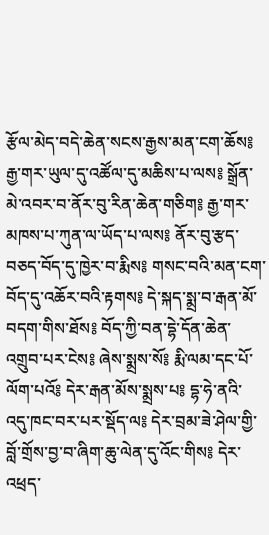རྩོལ་མེད་བདེ་ཆེན་སངས་རྒྱས་མན་ངག་ཆོས༔ རྒྱ་གར་ཡུལ་དུ་འཚོལ་དུ་མཆིས་པ་ལས༔ སྒྲོན་མེ་འབར་བ་ནོར་བུ་རིན་ཆེན་གཅིག༔ རྒྱ་གར་མཁས་པ་ཀུན་ལ་ཡོད་པ་ལས༔ ནོར་བུ་རྩད་བཅད་བོད་དུ་ཁྱེར་བ་རྨིས༔ གསང་བའི་མན་ངག་བོད་དུ་འཆོར་བའི་རྟགས༔ དེ་སྐད་སྨྲ་བ་རྒན་མོ་བདག་གིས་ཐོས༔ བོད་ཀྱི་བན་དྷེ་དོན་ཆེན་འགྲུབ་པར་ངེས༔ ཞེས་སྨྲས་སོ༔ རྨི་ལམ་དང་པོ་ལོག་པའོ༔ དེར་རྒན་མོས་སྨྲས་པ༔ དྷ་ཧེ་ནའི་འདུ་ཁང་བར་པར་སྡོད་ལ༔ དེར་བྲམ་ཟེ་ཤེལ་གྱི་བློ་གྲོས་བྱ་བ་ཞིག་ཆུ་ལེན་དུ་འོང་གིས༔ དེར་འཕྲད་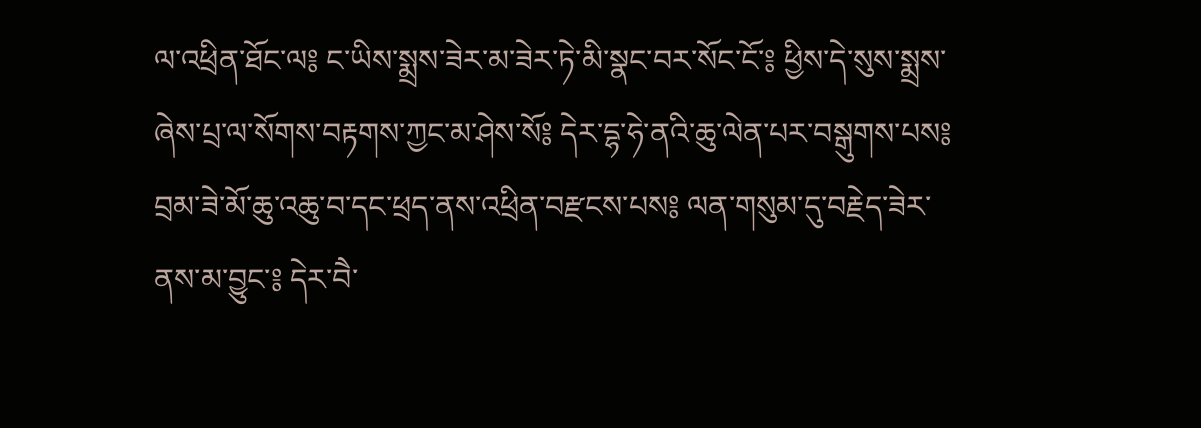ལ་འཕྲིན་ཐོང་ལ༔ ང་ཡིས་སྨྲས་ཟེར་མ་ཟེར་ཏེ་མི་སྣང་བར་སོང་ངོ་༔ ཕྱིས་དེ་སུས་སྨྲས་ཞེས་པྲ་ལ་སོགས་བརྟགས་ཀྱང་མ་ཤེས་སོ༔ དེར་དྷ་ཧེ་ནའི་ཆུ་ལེན་པར་བསྒུགས་པས༔ བྲམ་ཟེ་མོ་ཆུ་འཆུ་བ་དང་ཕྲད་ནས་འཕྲིན་བརྫངས་པས༔ ལན་གསུམ་དུ་བརྗེད་ཟེར་ནས་མ་བྱུང་༔ དེར་བཻ་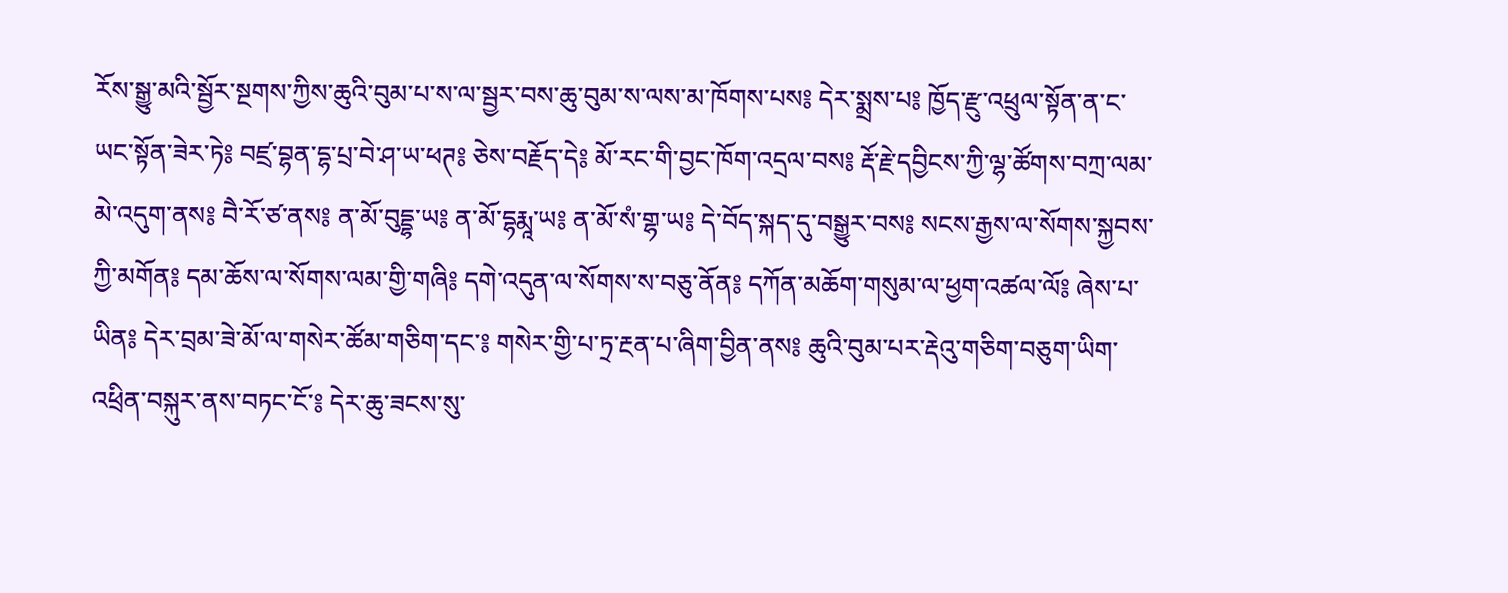རོས་སྒྱུ་མའི་སྦྱོར་སྔགས་ཀྱིས་ཆུའི་བུམ་པ་ས་ལ་སྦྱར་བས་ཆུ་བུམ་ས་ལས་མ་ཁོགས་པས༔ དེར་སྨྲས་པ༔ ཁྱོད་རྫུ་འཕྲུལ་སྟོན་ན་ང་ཡང་སྟོན་ཟེར་ཏེ༔ བཛྲ་བྷན་དྷ་པྲ་བེ་ཤ་ཡ་ཕཊ༔ ཅེས་བརྗོད་དེ༔ མོ་རང་གི་བྱང་ཁོག་འདྲལ་བས༔ རྡོ་རྗེ་དབྱིངས་ཀྱི་ལྷ་ཚོགས་བཀྲ་ལམ་མེ་འདུག་ནས༔ བཻ་རོ་ཙ་ནས༔ ན་མོ་བུདྡྷ་ཡ༔ ན་མོ་དྷརྨཱ་ཡ༔ ན་མོ་སཾ་གྷ་ཡ༔ དེ་བོད་སྐད་དུ་བསྒྱུར་བས༔ སངས་རྒྱས་ལ་སོགས་སྐྱབས་ཀྱི་མགོན༔ དམ་ཆོས་ལ་སོགས་ལམ་གྱི་གཞི༔ དགེ་འདུན་ལ་སོགས་ས་བཅུ་ནོན༔ དཀོན་མཆོག་གསུམ་ལ་ཕྱག་འཚལ་ལོ༔ ཞེས་པ་ཡིན༔ དེར་བྲམ་ཟེ་མོ་ལ་གསེར་ཚོམ་གཅིག་དང་༔ གསེར་གྱི་པ་ཏྲ་རྔན་པ་ཞིག་བྱིན་ནས༔ ཆུའི་བུམ་པར་རྡེའུ་གཅིག་བཅུག་ཡིག་འཕྲིན་བསྐུར་ནས་བཏང་ངོ་༔ དེར་ཆུ་ཟངས་སུ་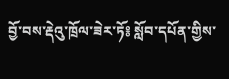བྱོ་བས་རྡེའུ་ཁྲོལ་ཟེར་ཏོ༔ སློབ་དཔོན་གྱིས་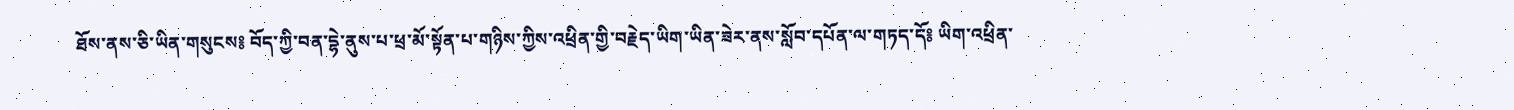ཐོས་ནས་ཅི་ཡིན་གསུངས༔ བོད་ཀྱི་བན་དྷེ་ནུས་པ་ཕྲ་མོ་སྟོན་པ་གཉིས་ཀྱིས་འཕྲིན་གྱི་བརྗེད་ཡིག་ཡིན་ཟེར་ནས་སློབ་དཔོན་ལ་གཏད་དོ༔ ཡིག་འཕྲིན་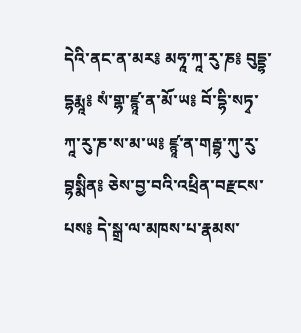དེའི་ནང་ན་མར༔ མཧཱ་ཀཱ་རུ་ཎ༔ བུདྡྷ་དྷརྨཱ༔ སཾ་གྷ་ཛྙཱ་ན་མོ་ཡ༔ བོ་དྷི་སཏྭ་ཀཱ་རུ་ཎ་ས་མ་ཡ༔ ཛྙཱ་ན་གརྦྷ་ཀུ་རུ་བྷསྨིན༔ ཅེས་བྱ་བའི་འཕྲིན་བརྫངས་པས༔ དེ་སྒྲ་ལ་མཁས་པ་རྣམས་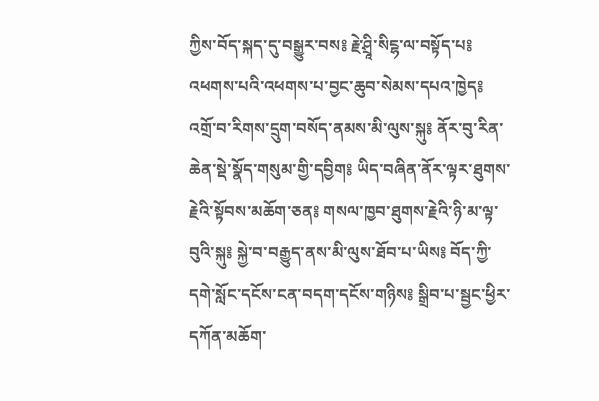ཀྱིས་བོད་སྐད་དུ་བསྒྱུར་བས༔ རྗེ་ཤྲཱི་སིངྷ་ལ་བསྟོད་པ༔ འཕགས་པའི་འཕགས་པ་བྱང་ཆུབ་སེམས་དཔའ་ཁྱེད༔ འགྲོ་བ་རིགས་དྲུག་བསོད་ནམས་མི་ལུས་སྐུ༔ ནོར་བུ་རིན་ཆེན་སྡེ་སྣོད་གསུམ་གྱི་དབྱིག༔ ཡིད་བཞིན་ནོར་ལྟར་ཐུགས་རྗེའི་སྟོབས་མཆོག་ཅན༔ གསལ་ཁྱབ་ཐུགས་རྗེའི་ཉི་མ་ལྟ་བུའི་སྐུ༔ སྐྱེ་བ་བརྒྱུད་ནས་མི་ལུས་ཐོབ་པ་ཡིས༔ བོད་ཀྱི་དགེ་སློང་དངོས་ངན་བདག་དངོས་གཉིས༔ སྒྲིབ་པ་སྦྱང་ཕྱིར་དཀོན་མཆོག་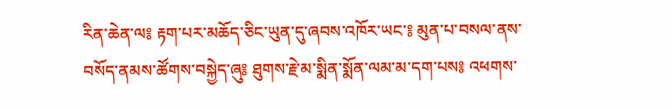རིན་ཆེན་ལ༔ རྟག་པར་མཆོད་ཅིང་ཡུན་དུ་ཞབས་འཁོར་ཡང་༔ མུན་པ་བསལ་ནས་བསོད་ནམས་ཚོགས་བསྐྱེད་ཞུ༔ ཐུགས་རྗེ་མ་སྨིན་སྨོན་ལམ་མ་དག་པས༔ འཕགས་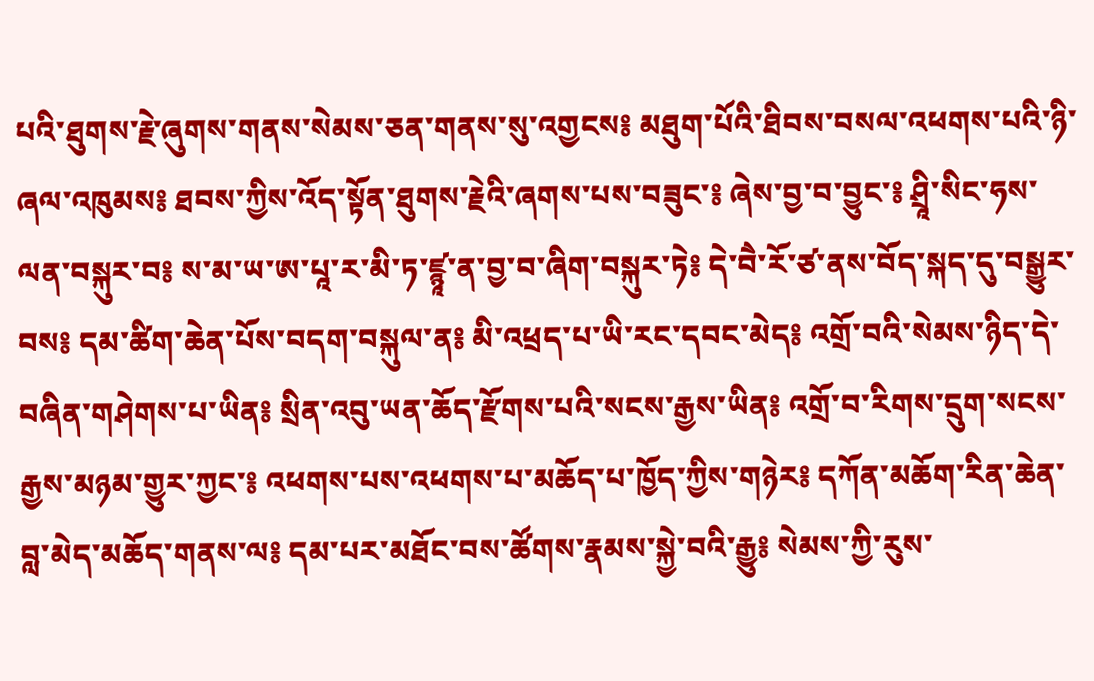པའི་ཐུགས་རྗེ་ཞུགས་གནས་སེམས་ཅན་གནས་སུ་འགྱངས༔ མཐུག་པོའི་ཐིབས་བསལ་འཕགས་པའི་ཉི་ཞལ་འཁུམས༔ ཐབས་ཀྱིས་འོད་སྟོན་ཐུགས་རྗེའི་ཞགས་པས་བཟུང་༔ ཞེས་བྱ་བ་བྱུང་༔ ཤྲཱི་སིང་ཧས་ལན་བསྐུར་བ༔ ས་མ་ཡ་ཨ་པཱ་ར་མི་ཏ་ཛྙཱ་ན་བྱ་བ་ཞིག་བསྐུར་ཏེ༔ དེ་བཻ་རོ་ཙ་ནས་བོད་སྐད་དུ་བསྒྱུར་བས༔ དམ་ཚིག་ཆེན་པོས་བདག་བསྐུལ་ན༔ མི་འཕྲད་པ་ཡི་རང་དབང་མེད༔ འགྲོ་བའི་སེམས་ཉིད་དེ་བཞིན་གཤེགས་པ་ཡིན༔ སྲིན་འབུ་ཡན་ཆོད་རྫོགས་པའི་སངས་རྒྱས་ཡིན༔ འགྲོ་བ་རིགས་དྲུག་སངས་རྒྱས་མཉམ་གྱུར་ཀྱང་༔ འཕགས་པས་འཕགས་པ་མཆོད་པ་ཁྱོད་ཀྱིས་གཉེར༔ དཀོན་མཆོག་རིན་ཆེན་བླ་མེད་མཆོད་གནས་ལ༔ དམ་པར་མཐོང་བས་ཚོགས་རྣམས་སྐྱེ་བའི་རྒྱུ༔ སེམས་ཀྱི་རུས་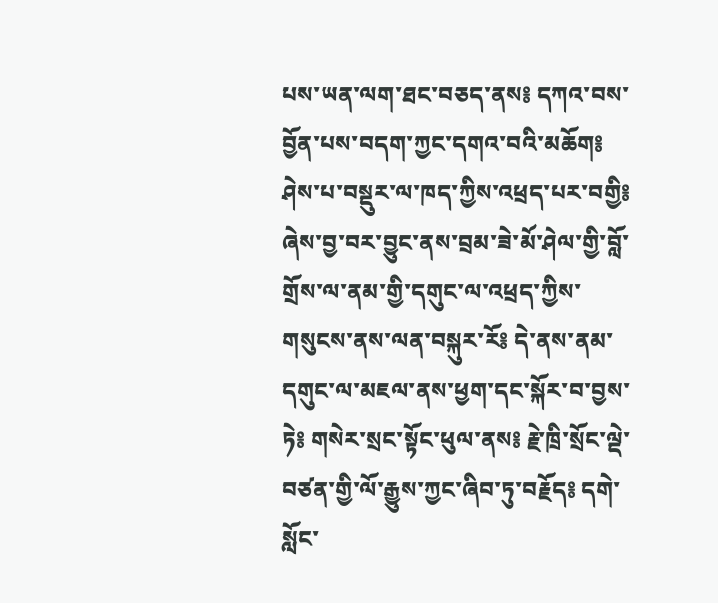པས་ཡན་ལག་ཐང་བཅད་ནས༔ དཀའ་བས་བྱོན་པས་བདག་ཀྱང་དགའ་བའི་མཆོག༔ ཤེས་པ་བསྡུར་ལ་ཁད་ཀྱིས་འཕྲད་པར་བགྱི༔ ཞེས་བྱ་བར་བྱུང་ནས་བྲམ་ཟེ་མོ་ཤེལ་གྱི་བློ་གྲོས་ལ་ནམ་གྱི་དགུང་ལ་འཕྲད་ཀྱིས་གསུངས་ནས་ལན་བསྐུར་རོ༔ དེ་ནས་ནམ་དགུང་ལ་མཇལ་ནས་ཕྱག་དང་སྐོར་བ་བྱས་ཏེ༔ གསེར་སྲང་སྟོང་ཕུལ་ནས༔ རྗེ་ཁྲི་སྲོང་ལྡེ་བཙན་གྱི་ལོ་རྒྱུས་ཀྱང་ཞིབ་ཏུ་བརྗོད༔ དགེ་སློང་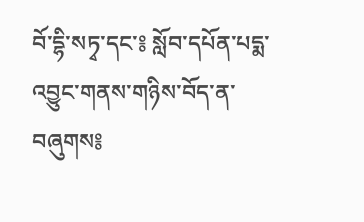བོ་དྷི་སཏྭ་དང་༔ སློབ་དཔོན་པདྨ་འབྱུང་གནས་གཉིས་བོད་ན་བཞུགས༔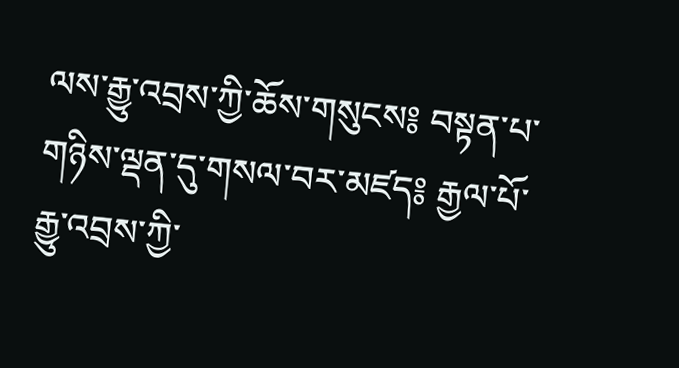ལས་རྒྱུ་འབྲས་ཀྱི་ཆོས་གསུངས༔ བསྟན་པ་གཉིས་ལྡན་དུ་གསལ་བར་མཛད༔ རྒྱལ་པོ་རྒྱུ་འབྲས་ཀྱི་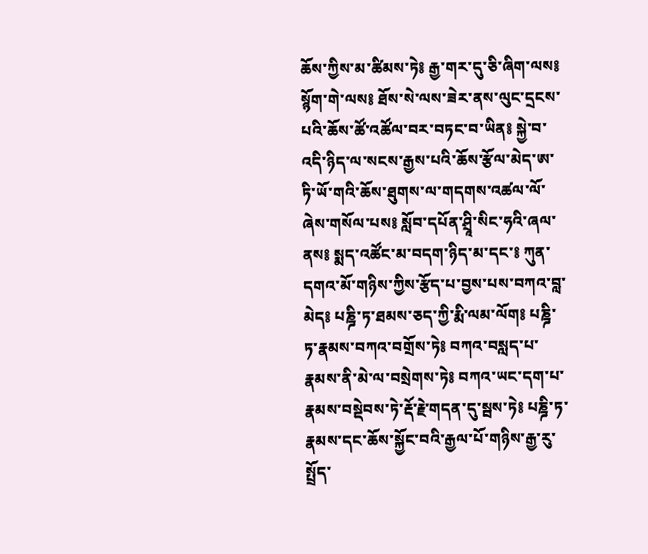ཆོས་ཀྱིས་མ་ཚིམས་ཏེ༔ རྒྱ་གར་དུ་ཅི་ཞིག་ལས༔ སྙོག་གེ་ལས༔ ཐོས་སེ་ལས་ཟེར་ནས་ལུང་དྲངས་པའི་ཆོས་ཚོ་འཚོལ་བར་བཏང་བ་ཡིན༔ སྐྱེ་བ་འདི་ཉིད་ལ་སངས་རྒྱས་པའི་ཆོས་རྩོལ་མེད་ཨ་ཏི་ཡོ་གའི་ཆོས་ཐུགས་ལ་གདགས་འཚལ་ལོ་ཞེས་གསོལ་པས༔ སློབ་དཔོན་ཤྲཱི་སིང་ཧའི་ཞལ་ནས༔ སྨད་འཚོང་མ་བདག་ཉིད་མ་དང་༔ ཀུན་དགའ་མོ་གཉིས་ཀྱིས་རྩོད་པ་བྱས་པས་བཀའ་བླ་མེད༔ པཎྜི་ཏ་ཐམས་ཅད་ཀྱི་རྨི་ལམ་ལོག༔ པཎྜི་ཏ་རྣམས་བཀའ་བགྲོས་ཏེ༔ བཀའ་བསླད་པ་རྣམས་ནི་མེ་ལ་བསྲེགས་ཏེ༔ བཀའ་ཡང་དག་པ་རྣམས་བསྡེབས་ཏེ་རྡོ་རྗེ་གདན་དུ་སྦས་ཏེ༔ པཎྜི་ཏ་རྣམས་དང་ཆོས་སྐྱོང་བའི་རྒྱལ་པོ་གཉིས་རྒྱ་རུ་སྤྲོད་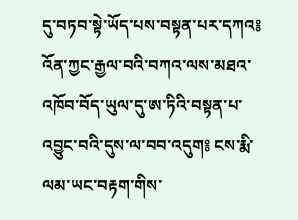དུ་བཏབ་སྟེ་ཡོད་པས་བསྟན་པར་དཀའ༔ འོན་ཀྱང་རྒྱལ་བའི་བཀའ་ལས་མཐའ་འཁོབ་བོད་ཡུལ་དུ་ཨ་ཏིའི་བསྟན་པ་འབྱུང་བའི་དུས་ལ་བབ་འདུག༔ ངས་རྨི་ལམ་ཡང་བརྟག་གིས་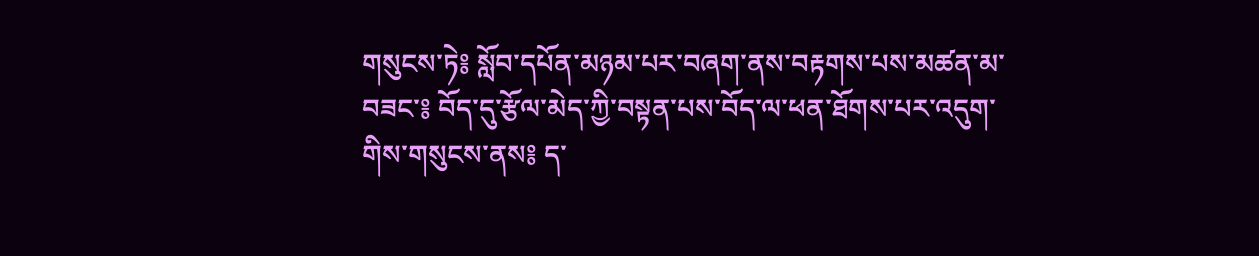གསུངས་ཏེ༔ སློབ་དཔོན་མཉམ་པར་བཞག་ནས་བརྟགས་པས་མཚན་མ་བཟང་༔ བོད་དུ་རྩོལ་མེད་ཀྱི་བསྟན་པས་བོད་ལ་ཕན་ཐོགས་པར་འདུག་གིས་གསུངས་ནས༔ ད་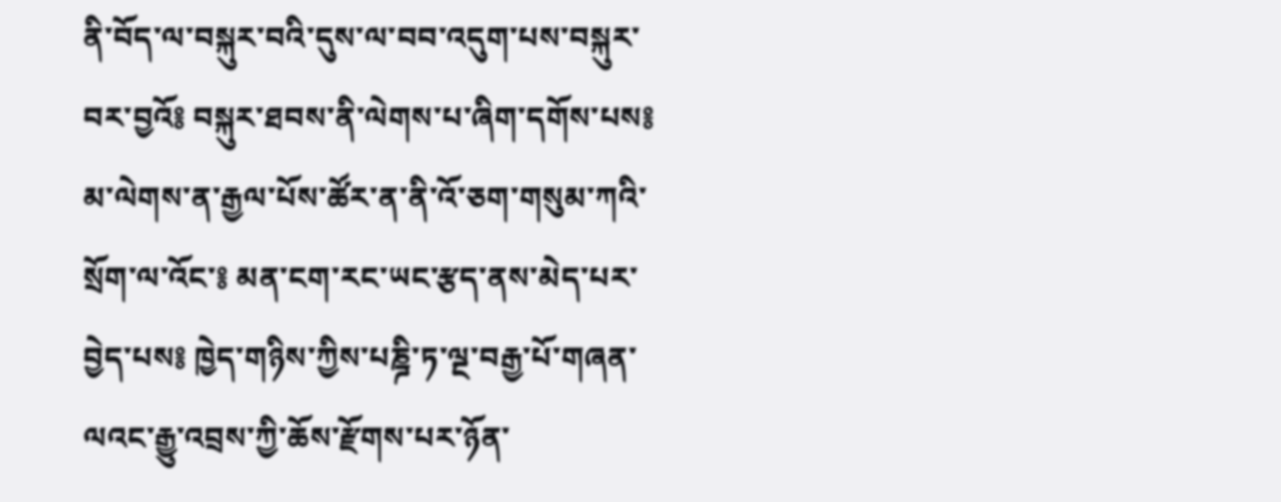ནི་བོད་ལ་བསྐུར་བའི་དུས་ལ་བབ་འདུག་པས་བསྐུར་བར་བྱའོ༔ བསྐུར་ཐབས་ནི་ལེགས་པ་ཞིག་དགོས་པས༔ མ་ལེགས་ན་རྒྱལ་པོས་ཚོར་ན་ནི་འོ་ཅག་གསུམ་ཀའི་སྲོག་ལ་འོང་༔ མན་ངག་རང་ཡང་རྩད་ནས་མེད་པར་བྱེད་པས༔ ཁྱེད་གཉིས་ཀྱིས་པཎྜི་ཏ་ལྔ་བརྒྱ་པོ་གཞན་ལའང་རྒྱུ་འབྲས་ཀྱི་ཆོས་རྫོགས་པར་ཉོན་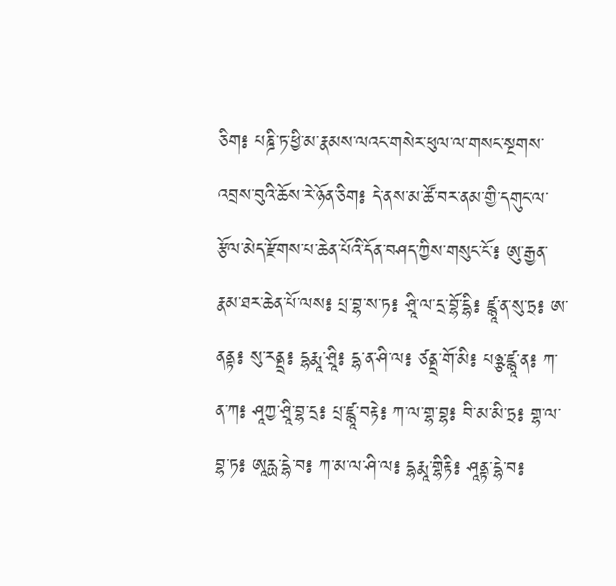ཅིག༔ པཎྜི་ཏ་ཕྱི་མ་རྣམས་ལའང་གསེར་ཕུལ་ལ་གསང་སྔགས་འབྲས་བུའི་ཆོས་རེ་ཉོན་ཅིག༔ དེ་ནས་མ་ཚོ་བར་ནམ་གྱི་དགུང་ལ་རྩོལ་མེད་རྫོགས་པ་ཆེན་པོའི་དོན་བཤད་ཀྱིས་གསུང་ངོ་༔ ཨུ་རྒྱན་རྣམ་ཐར་ཆེན་པོ་ལས༔ པྲ་བྷ་ས་ཏ༔ ཤྲཱི་ལ་དྲ་བྷོ་དྷི༔ ཛྙཱ་ན་སུ་ཏྲ༔ ཨ་ནནྟ༔ སུ་རནྡྲ༔ དྷརྨཱ་ཤྲཱི༔ དྷ་ན་ཤི་ལ༔ ཙནྡྲ་གོ་མི༔ པཉྩ་ཛྙཱ་ན༔ ཀ་ན་ཀ༔ ཤཱཀྱ་ཤྲཱི་བྷ་དྲ༔ པྲ་ཛྙཱ་བརྟེ༔ ཀ་ལ་གྷ་བྷ༔ བི་མ་མི་ཏྲ༔ གྷ་ལ་བྷ་ཏ༔ ཨཱརྻ་དྷེ་བ༔ ཀ་མ་ལ་ཤི་ལ༔ དྷརྨཱ་གྷིརྟི༔ ཤཱནྟ་དྷེ་བ༔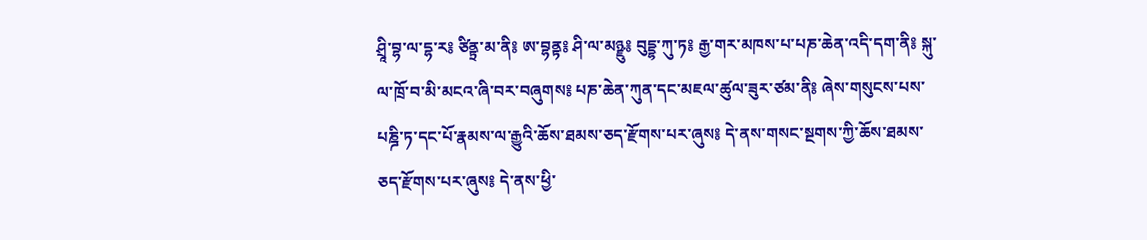ཤྲཱི་བྷ་ལ་དྷ་ར༔ ཙིནྟྲ་མ་ནི༔ ཨ་བྷནྟ༔ ཤི་ལ་མཉྫུ༔ བུདྡྷ་ཀུ་ཏ༔ རྒྱ་གར་མཁས་པ་པཎ་ཆེན་འདི་དག་ནི༔ སྐུ་ལ་ཁྲོ་བ་མི་མངའ་ཞི་བར་བཞུགས༔ པཎ་ཆེན་ཀུན་དང་མཇལ་ཚུལ་ཟུར་ཙམ་ནི༔ ཞེས་གསུངས་པས་པཎྜི་ཏ་དང་པོ་རྣམས་ལ་རྒྱུའི་ཆོས་ཐམས་ཅད་རྫོགས་པར་ཞུས༔ དེ་ནས་གསང་སྔགས་ཀྱི་ཆོས་ཐམས་ཅད་རྫོགས་པར་ཞུས༔ དེ་ནས་ཕྱི་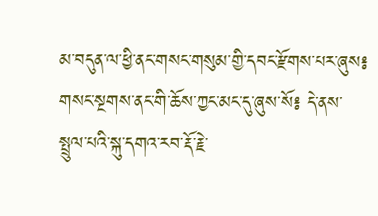མ་བདུན་ལ་ཕྱི་ནང་གསང་གསུམ་གྱི་དབང་རྫོགས་པར་ཞུས༔ གསང་སྔགས་ནང་གི་ཆོས་ཀྱང་མང་དུ་ཞུས་སོ༔ དེ་ནས་སྤྲུལ་པའི་སྐུ་དགའ་རབ་རྡོ་རྗེ་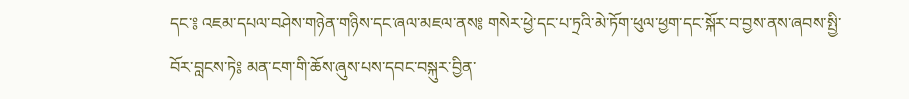དང་༔ འཇམ་དཔལ་བཤེས་གཉེན་གཉིས་དང་ཞལ་མཇལ་ནས༔ གསེར་ཕྱེ་དང་པ་ཏྲའི་མེ་ཏོག་ཕུལ་ཕྱག་དང་སྐོར་བ་བྱས་ནས་ཞབས་སྤྱི་བོར་བླངས་ཏེ༔ མན་ངག་གི་ཆོས་ཞུས་པས་དབང་བསྐུར་བྱིན་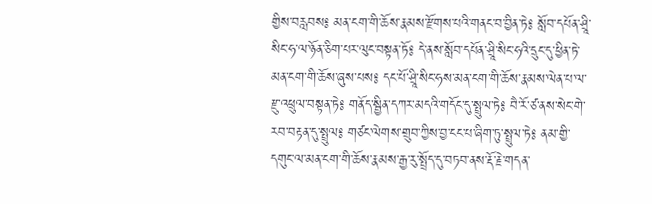གྱིས་བརླབས༔ མན་ངག་གི་ཆོས་རྣམས་རྫོགས་པའི་གནང་བ་བྱིན་ཏེ༔ སློབ་དཔོན་ཤྲཱི་སིང་ཧ་ལ་ཉོན་ཅིག་པར་ལུང་བསྟན་ཏོ༔ དེ་ནས་སློབ་དཔོན་ཤྲཱི་སིང་ཧའི་དྲུང་དུ་ཕྱིན་ཏེ་མན་ངག་གི་ཆོས་ཞུས་པས༔ དང་པོ་ཤྲཱི་སིང་ཧས་མན་ངག་གི་ཆོས་རྣམས་ལེན་པ་ལ་རྫུ་འཕྲུལ་བསྟན་ཏེ༔ གནོད་སྦྱིན་དཀར་མདའི་གདོང་དུ་སྤྲུལ་ཏེ༔ བཻ་རོ་ཙ་ནས་སེང་གེ་རབ་བརྟན་དུ་སྤྲུལ༔ གཙང་ལེགས་གྲུབ་ཀྱིས་བྱ་ངང་པ་ཞིག་ཏུ་སྤྲུལ་ཏེ༔ ནམ་གྱི་དགུང་ལ་མན་ངག་གི་ཆོས་རྣམས་རྒྱ་རུ་སྤྲོད་དུ་བཏབ་ནས་རྡོ་རྗེ་གདན་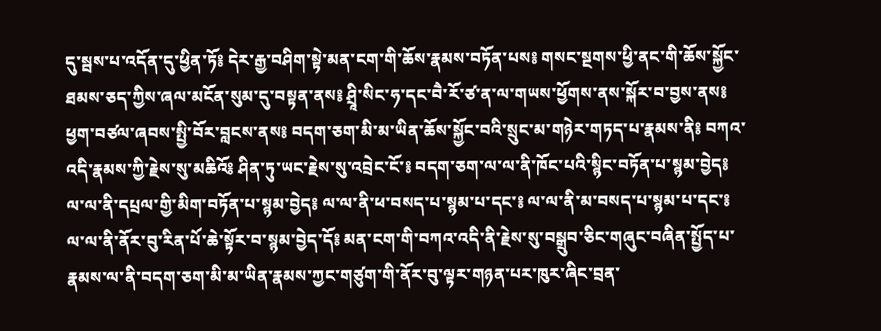དུ་སྦས་པ་འདོན་དུ་ཕྱིན་ཏོ༔ དེར་རྒྱ་བཤིག་སྟེ་མན་ངག་གི་ཆོས་རྣམས་བཏོན་པས༔ གསང་སྔགས་ཕྱི་ནང་གི་ཆོས་སྐྱོང་ཐམས་ཅད་ཀྱིས་ཞལ་མངོན་སུམ་དུ་བསྟན་ནས༔ ཤྲཱི་སིང་ཧ་དང་བཻ་རོ་ཙ་ན་ལ་གཡས་ཕྱོགས་ནས་སྐོར་བ་བྱས་ནས༔ ཕྱག་བཙལ་ཞབས་སྤྱི་བོར་བླངས་ནས༔ བདག་ཅག་མི་མ་ཡིན་ཆོས་སྐྱོང་བའི་སྲུང་མ་གཉེར་གཏད་པ་རྣམས་ནི༔ བཀའ་འདི་རྣམས་ཀྱི་རྗེས་སུ་མཆིའོ༔ ཤིན་ཏུ་ཡང་རྗེས་སུ་འབྲེང་ངོ་༔ བདག་ཅག་ལ་ལ་ནི་ཁོང་པའི་སྙིང་བཏོན་པ་སྙམ་བྱེད༔ ལ་ལ་ནི་དཔྲལ་གྱི་མིག་བཏོན་པ་སྙམ་བྱེད༔ ལ་ལ་ནི་ཕ་བསད་པ་སྙམ་པ་དང་༔ ལ་ལ་ནི་མ་བསད་པ་སྙམ་པ་དང་༔ ལ་ལ་ནི་ནོར་བུ་རིན་པོ་ཆེ་སྟོར་བ་སྙམ་བྱེད་དོ༔ མན་ངག་གི་བཀའ་འདི་ནི་རྗེས་སུ་བསྒྲུབ་ཅིང་གཞུང་བཞིན་སྤྱོད་པ་རྣམས་ལ་ནི་བདག་ཅག་མི་མ་ཡིན་རྣམས་ཀྱང་གཙུག་གི་ནོར་བུ་ལྟར་གཉན་པར་ཁུར་ཞིང་བྲན་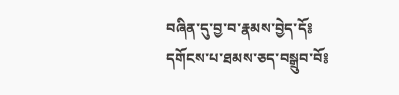བཞིན་དུ་བྱ་བ་རྣམས་བྱེད་དོ༔ དགོངས་པ་ཐམས་ཅད་བསྒྲུབ་བོ༔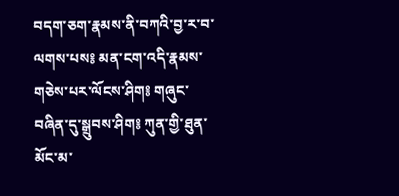བདག་ཅག་རྣམས་ནི་བཀའི་བྱ་ར་བ་ལགས་པས༔ མན་ངག་འདི་རྣམས་གཅེས་པར་ལོངས་ཤིག༔ གཞུང་བཞིན་དུ་སྒྲུབས་ཤིག༔ ཀུན་གྱི་ཐུན་མོང་མ་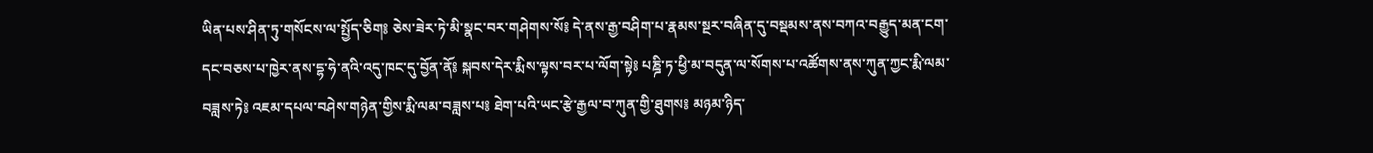ཡིན་པས་ཤིན་ཏུ་གསོངས་ལ་སྤྱོད་ཅིག༔ ཅེས་ཟེར་ཏེ་མི་སྣང་བར་གཤེགས་སོ༔ དེ་ནས་རྒྱ་བཤིག་པ་རྣམས་སྔར་བཞིན་དུ་བསྡམས་ནས་བཀའ་བརྒྱུད་མན་ངག་དང་བཅས་པ་ཁྱེར་ནས་དྷ་ཧེ་ནའི་འདུ་ཁང་དུ་བྱོན་ནོ༔ སྐབས་དེར་རྨིས་ལྟས་བར་པ་ལོག་སྟེ༔ པཎྜི་ཏ་ཕྱི་མ་བདུན་ལ་སོགས་པ་འཚོགས་ནས་ཀུན་ཀྱང་རྨི་ལམ་བཟླས་ཏེ༔ འཇམ་དཔལ་བཤེས་གཉེན་གྱིས་རྨི་ལམ་བཟླས་པ༔ ཐེག་པའི་ཡང་རྩེ་རྒྱལ་བ་ཀུན་གྱི་ཐུགས༔ མཉམ་ཉིད་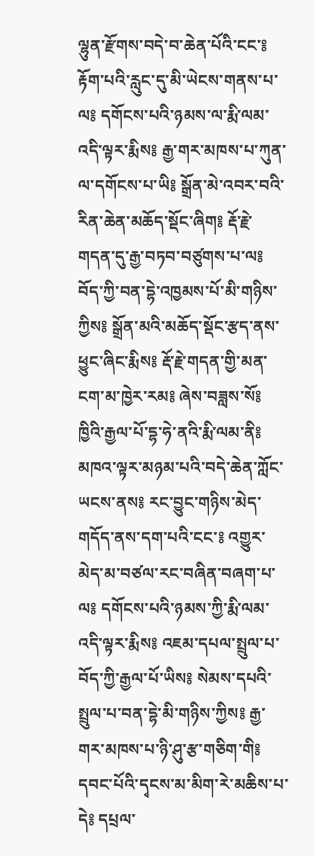ལྷུན་རྫོགས་བདེ་བ་ཆེན་པོའི་ངང་༔ རྟོག་པའི་རླུང་དུ་མི་ཡེངས་གནས་པ་ལ༔ དགོངས་པའི་ཉམས་ལ་རྨི་ལམ་འདི་ལྟར་རྨིས༔ རྒྱ་གར་མཁས་པ་ཀུན་ལ་དགོངས་པ་ཡི༔ སྒྲོན་མེ་འབར་བའི་རིན་ཆེན་མཆོད་སྡོང་ཞིག༔ རྡོ་རྗེ་གདན་དུ་རྒྱ་བཏབ་བཙུགས་པ་ལ༔ བོད་ཀྱི་བན་དྷེ་འཁྱམས་པོ་མི་གཉིས་ཀྱིས༔ སྒྲོན་མའི་མཆོད་སྡོང་རྩད་ནས་ཕྱུང་ཞིང་རྨིས༔ རྡོ་རྗེ་གདན་གྱི་མན་ངག་མ་ཁྱེར་རམ༔ ཞེས་བཟླས་སོ༔ ཁྱིའི་རྒྱལ་པོ་དྷ་ཧེ་ནའི་རྨི་ལམ་ནི༔ མཁའ་ལྟར་མཉམ་པའི་བདེ་ཆེན་ཀློང་ཡངས་ནས༔ རང་བྱུང་གཉིས་མེད་གདོད་ནས་དག་པའི་ངང་༔ འགྱུར་མེད་མ་བཙལ་རང་བཞིན་བཞག་པ་ལ༔ དགོངས་པའི་ཉམས་ཀྱི་རྨི་ལམ་འདི་ལྟར་རྨིས༔ འཇམ་དཔལ་སྤྲུལ་པ་བོད་ཀྱི་རྒྱལ་པོ་ཡིས༔ སེམས་དཔའི་སྤྲུལ་པ་བན་དྷེ་མི་གཉིས་ཀྱིས༔ རྒྱ་གར་མཁས་པ་ཉི་ཤུ་རྩ་གཅིག་གི༔ དབང་པོའི་དྭངས་མ་མིག་རེ་མཆིས་པ་དེ༔ དཔྲལ་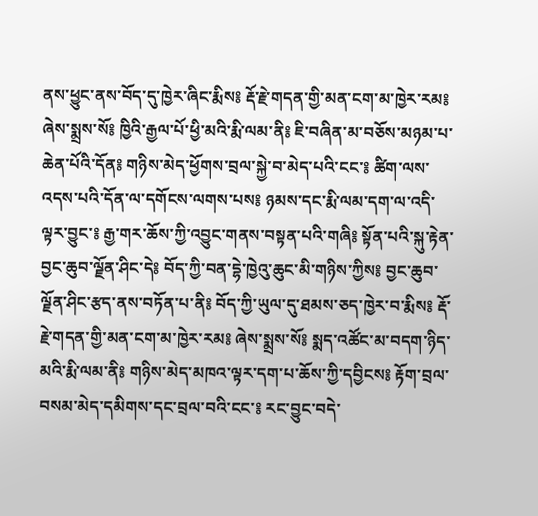ནས་ཕྱུང་ནས་བོད་དུ་ཁྱེར་ཞིང་རྨིས༔ རྡོ་རྗེ་གདན་གྱི་མན་ངག་མ་ཁྱེར་རམ༔ ཞེས་སྨྲས་སོ༔ ཁྱིའི་རྒྱལ་པོ་ཕྱི་མའི་རྨི་ལམ་ནི༔ ཇི་བཞིན་མ་བཅོས་མཉམ་པ་ཆེན་པོའི་དོན༔ གཉིས་མེད་ཕྱོགས་བྲལ་སྐྱེ་བ་མེད་པའི་ངང་༔ ཚིག་ལས་འདས་པའི་དོན་ལ་དགོངས་ལགས་པས༔ ཉམས་དང་རྨི་ལམ་དག་ལ་འདི་ལྟར་བྱུང་༔ རྒྱ་གར་ཆོས་ཀྱི་འབྱུང་གནས་བསྟན་པའི་གཞི༔ སྟོན་པའི་སྐུ་རྟེན་བྱང་ཆུབ་ལྗོན་ཤིང་དེ༔ བོད་ཀྱི་བན་དྷེ་ཁྱེའུ་ཆུང་མི་གཉིས་ཀྱིས༔ བྱང་ཆུབ་ལྗོན་ཤིང་རྩད་ནས་བཏོན་པ་ནི༔ བོད་ཀྱི་ཡུལ་དུ་ཐམས་ཅད་ཁྱེར་བ་རྨིས༔ རྡོ་རྗེ་གདན་གྱི་མན་ངག་མ་ཁྱེར་རམ༔ ཞེས་སྨྲས་སོ༔ སྨད་འཚོང་མ་བདག་ཉིད་མའི་རྨི་ལམ་ནི༔ གཉིས་མེད་མཁའ་ལྟར་དག་པ་ཆོས་ཀྱི་དབྱིངས༔ རྟོག་བྲལ་བསམ་མེད་དམིགས་དང་བྲལ་བའི་ངང་༔ རང་བྱུང་བདེ་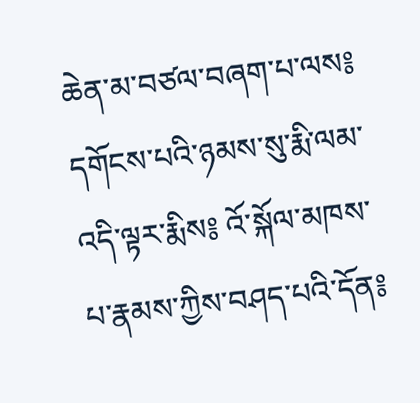ཆེན་མ་བཙལ་བཞག་པ་ལས༔ དགོངས་པའི་ཉམས་སུ་རྨི་ལམ་འདི་ལྟར་རྨིས༔ འོ་སྐོལ་མཁས་པ་རྣམས་ཀྱིས་བཤད་པའི་དོན༔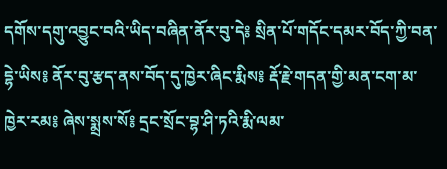དགོས་དགུ་འབྱུང་བའི་ཡིད་བཞིན་ནོར་བུ་དེ༔ སྲིན་པོ་གདོང་དམར་བོད་ཀྱི་བན་དྷེ་ཡིས༔ ནོར་བུ་རྩད་ནས་བོད་དུ་ཁྱེར་ཞིང་རྨིས༔ རྡོ་རྗེ་གདན་གྱི་མན་ངག་མ་ཁྱེར་རམ༔ ཞེས་སྨྲས་སོ༔ དྲང་སྲོང་བྷ་ཤི་ཏའི་རྨི་ལམ་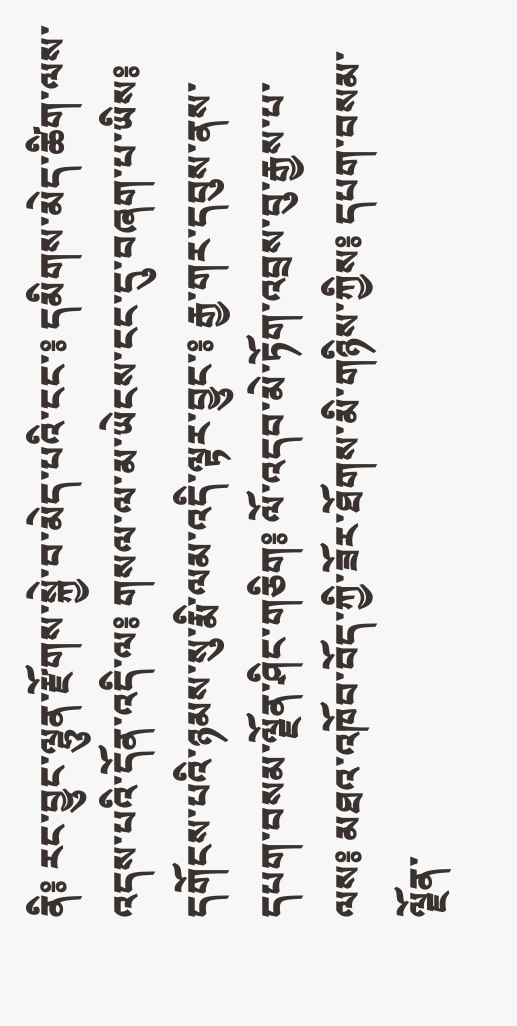ནི༔ རང་བྱུང་ལྷུན་རྫོགས་སྐྱེ་བ་མེད་པའི་ངང་༔ དམིགས་མེད་ཚིག་ལས་འདས་པའི་དོན་འདི་ལ༔ གསལ་ལ་མ་ཡེངས་ངང་དུ་བཞག་པ་ཡིས༔ དགོངས་པའི་ཉམས་སུ་རྨི་ལམ་འདི་ལྟར་བྱུང་༔ རྒྱ་གར་དབུས་ནས་དཔག་བསམ་ལྗོན་ཤིང་གཅིག༔ ལོ་འདབ་མེ་ཏོག་འབྲས་བུ་རྒྱས་པ་ལས༔ མཐའ་འཁོབ་བོད་ཀྱི་ཟོར་ཐོགས་མི་གཉིས་ཀྱིས༔ དཔག་བསམ་ལྗོན་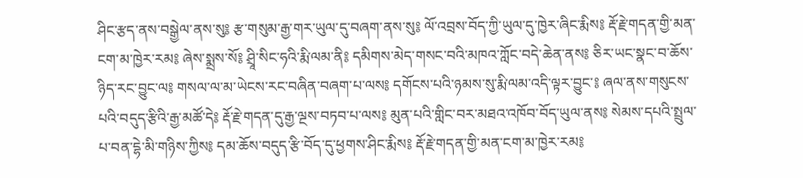ཤིང་རྩད་ནས་བསྒྱེལ་ནས་སུ༔ རྩ་གསུམ་རྒྱ་གར་ཡུལ་དུ་བཞག་ནས་སུ༔ ལོ་འབྲས་བོད་ཀྱི་ཡུལ་དུ་ཁྱེར་ཞིང་རྨིས༔ རྡོ་རྗེ་གདན་གྱི་མན་ངག་མ་ཁྱེར་རམ༔ ཞེས་སྨྲས་སོ༔ ཤྲཱི་སིང་ཧའི་རྨི་ལམ་ནི༔ དམིགས་མེད་གསང་བའི་མཁའ་ཀློང་བདེ་ཆེན་ནས༔ ཅིར་ཡང་སྣང་བ་ཆོས་ཉིད་རང་བྱུང་ལ༔ གསལ་ལ་མ་ཡེངས་རང་བཞིན་བཞག་པ་ལས༔ དགོངས་པའི་ཉམས་སུ་རྨི་ལམ་འདི་ལྟར་བྱུང་༔ ཞལ་ནས་གསུངས་པའི་བདུད་རྩིའི་རྒྱ་མཚོ་དེ༔ རྡོ་རྗེ་གདན་དུ་རྒྱ་ལྔས་བཏབ་པ་ལས༔ མུན་པའི་གླིང་བར་མཐའ་འཁོབ་བོད་ཡུལ་ནས༔ སེམས་དཔའི་སྤྲུལ་པ་བན་དྷེ་མི་གཉིས་ཀྱིས༔ དམ་ཆོས་བདུད་རྩི་བོད་དུ་ཕྱགས་ཤིང་རྨིས༔ རྡོ་རྗེ་གདན་གྱི་མན་ངག་མ་ཁྱེར་རམ༔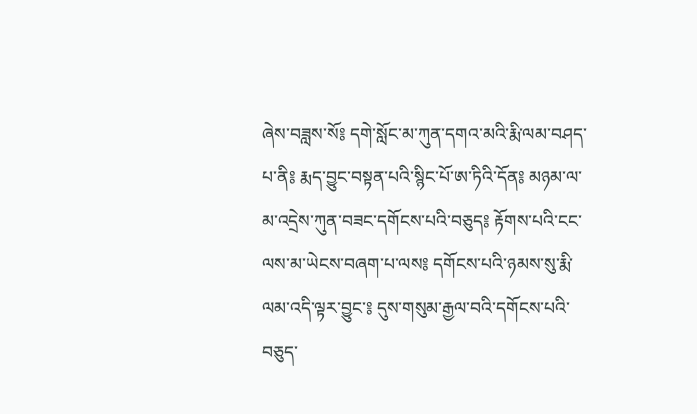ཞེས་བཟླས་སོ༔ དགེ་སློང་མ་ཀུན་དགའ་མའི་རྨི་ལམ་བཤད་པ་ནི༔ རྨད་བྱུང་བསྟན་པའི་སྙིང་པོ་ཨ་ཏིའི་དོན༔ མཉམ་ལ་མ་འདྲེས་ཀུན་བཟང་དགོངས་པའི་བཅུད༔ རྟོགས་པའི་ངང་ལས་མ་ཡེངས་བཞག་པ་ལས༔ དགོངས་པའི་ཉམས་སུ་རྨི་ལམ་འདི་ལྟར་བྱུང་༔ དུས་གསུམ་རྒྱལ་བའི་དགོངས་པའི་བཅུད་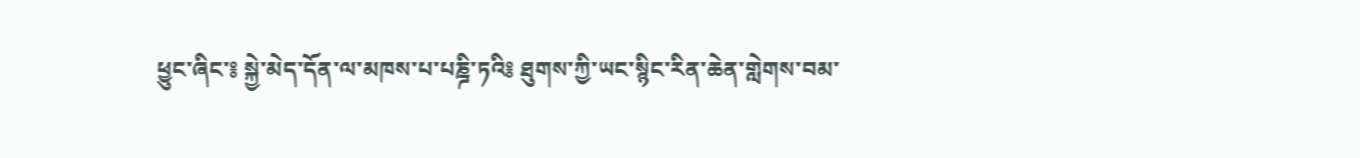ཕྱུང་ཞིང་༔ སྐྱེ་མེད་དོན་ལ་མཁས་པ་པཎྜི་ཏའི༔ ཐུགས་ཀྱི་ཡང་སྙིང་རིན་ཆེན་གླེགས་བམ་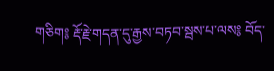གཅིག༔ རྡོ་རྗེ་གདན་དུ་རྒྱས་བཏབ་སྦས་པ་ལས༔ བོད་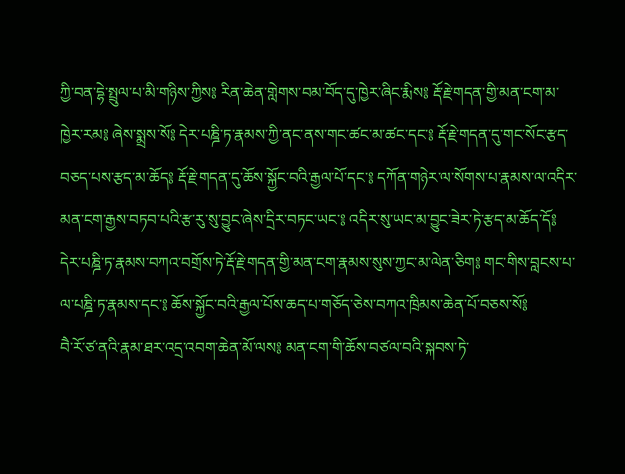ཀྱི་བན་དྷེ་སྤྲུལ་པ་མི་གཉིས་ཀྱིས༔ རིན་ཆེན་གླེགས་བམ་བོད་དུ་ཁྱེར་ཞིང་རྨིས༔ རྡོ་རྗེ་གདན་གྱི་མན་ངག་མ་ཁྱེར་རམ༔ ཞེས་སྨྲས་སོ༔ དེར་པཎྜི་ཏ་རྣམས་ཀྱི་ནང་ནས་གང་ཚང་མ་ཚང་དང་༔ རྡོ་རྗེ་གདན་དུ་གང་སོང་རྩད་བཅད་པས་རྩད་མ་ཆོད༔ རྡོ་རྗེ་གདན་དུ་ཆོས་སྐྱོང་བའི་རྒྱལ་པོ་དང་༔ དཀོན་གཉེར་ལ་སོགས་པ་རྣམས་ལ་འདིར་མན་ངག་རྒྱས་བཏབ་པའི་རྩ་རུ་སུ་བྱུང་ཞེས་དྲིར་བཏང་ཡང་༔ འདིར་སུ་ཡང་མ་བྱུང་ཟེར་ཏེ་རྩད་མ་ཆོད་དོ༔ དེར་པཎྜི་ཏ་རྣམས་བཀའ་བགྲོས་ཏེ་རྡོ་རྗེ་གདན་གྱི་མན་ངག་རྣམས་སུས་ཀྱང་མ་ལེན་ཅིག༔ གང་གིས་བླངས་པ་ལ་པཎྜི་ཏ་རྣམས་དང་༔ ཆོས་སྐྱོང་བའི་རྒྱལ་པོས་ཆད་པ་གཅོད་ཅེས་བཀའ་ཁྲིམས་ཆེན་པོ་བཅས་སོ༔
བཻ་རོ་ཙ་ནའི་རྣམ་ཐར་འདྲ་འབག་ཆེན་མོ་ལས༔ མན་ངག་གི་ཆོས་བཙལ་བའི་སྐབས་ཏེ་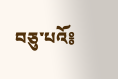བཅུ་པའོ༔